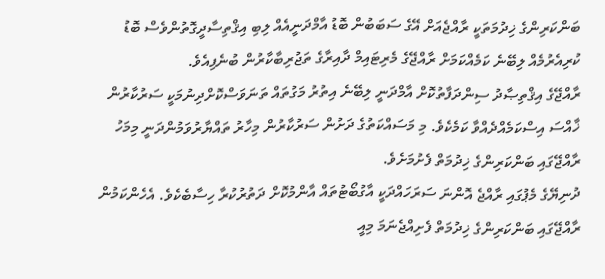ބަންކަރިންގެ ޚިދުމަތަކީ ރާއްޖެއަށް އޭގެ ސަބަބުން ބޮޑު އާމްދަނީއެއް ލިބި އިޤްތިސާދީގޮތުންވެސް ބޮޑު ކުރިއެރުމެއް ލިބޭނެ ކަމެއްކަމަށް ރާއްޖޭގެ މެރިޓައިމް ދާއިރާގެ ތަޖުރިބާކާރުން ބުނެފިއެވެ.
ރާއްޖޭގެ އިޤްތިޞާދު ސިންދަފާތުކޮށް އާމްދަނީ ލިބޭނެ އިތުރު މަގުތައް ތަނަވަސްކޮށްދިނުމަކީ ސަރުކާރުން ޚާއްސަ އިސްކަމެއްދެއްވާ ކަމެކެވެ. މި މަސައްކަތުގެ ދަށުން ސަރުކާރުން މިހާރު ތައްޔާރުވަމުންދަނީ މިމަހު ރާއްޖޭގައި ބަންކަރިންގެ ޚިދުމަތް ފެށުމަށެވެ.
ދުނިޔޭގެ މެޕުގައި ރާއްޖެ އޮންނަ ސަރަހައްދަކީ އާގުބޯޓުތައް އާންމުކޮށް ދަތުރުކުރާ ހިސާބެކެވެ. އެހެންކަމުން ރާއްޖޭގައި ބަންކަރިންގެ ޚިދުމަތް ފެށިއްޖެނަމަ މިއީ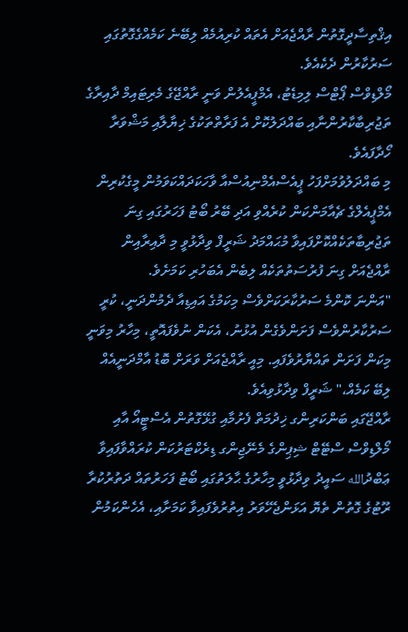އިޤްތިސާދީގޮތުން ރާއްޖެއަށް އެތައް ކުރިއުމެއް ލިބޭނެ ކަމެއްގެގޮތުގައި ސަރުކާރުން ދެކެއެވެ.
މޯލްޑިވްސް ޕޯޓްސް ލިމިޑެޓު، އެމްޕީއެލުން ވަނީ ރާއްޖޭގެ މެރިޓައިމް ދާއިރާގެ ތަޖުރިބާކާރުންނާއި ބައްދަލުކޮށް އެ ފަރާތްތަކުގެ ޚިޔާލާއި މަޝްވަރާ ހޯދާފައެވެ.
މި ބައްދަލުވުމަށްފަހު ޕީއެސްއެމްނިއުސްއާ ވާހަކަދައްކަވަމުން މީގެކުރިން އެމްޕީއެލްގެ ޗެއާމަންކަން ކުރެއްވި އަދި ބޭރު ބޯޓު ފަހަރުގައި ގިނަ ތަޖުރިބާތަކެއްކޮށްފައިވާ މުޙައްމަދު ޝަރީފް ވިދާޅުވީ މި ދާއިރާއިން ރާއްޖެއަށް ގިނަ ފުރުސަތުތަކެއް ލިބެން އެބަހުރި ކަމަށެވެ.
"އަންނަ ކޮންމެ ސަރުކާރަކަށްވެސް މިކަމުގެ އައިޑިއާ ދެމުންދަނީ، ކުރީ ސަރުކާރުންވެސް ފަށަންވެގެން އުޅުނު، އެކަން ނުވެފައޮތީ، މިހާރު މިވަނީ މިކަން ފަށަން ތައްޔާރުވެފައި. މިއީ ރާއްޖެއަށް ވަރަށް ބޮޑު އާމްދަނީއެއް ލިބޭ ކަމެއް،" ޝަރީފް ވިދާޅުވިއެވެ.
ރާއްޖޭގައި ބަންކަރިންގ ޚިދުމަތް ފެށުމާއި ގުޅޭގޮތުން އެސްޓީއޯ އާއި މޯލްޑިވްސް ސްޓޭޓް ޝިޕިންގެ މެނޭޖިންގ ޑިރެކްޓަރުކަން ކުރައްވާފައިވާ ޢަބްދުالله ސައީދު ވިދާޅުވީ މިހާރުގެ ޙާލަތުގައި ބޯޓު ފަހަރުތައް ދަތުރުކުރާ ރޫޓުގެ ގޮތުން ތެޔޮ އަޅަންޖެހޭވަރު އިތުރުވެފައިވާ ކަމަށާއި، އެހެންކަމުން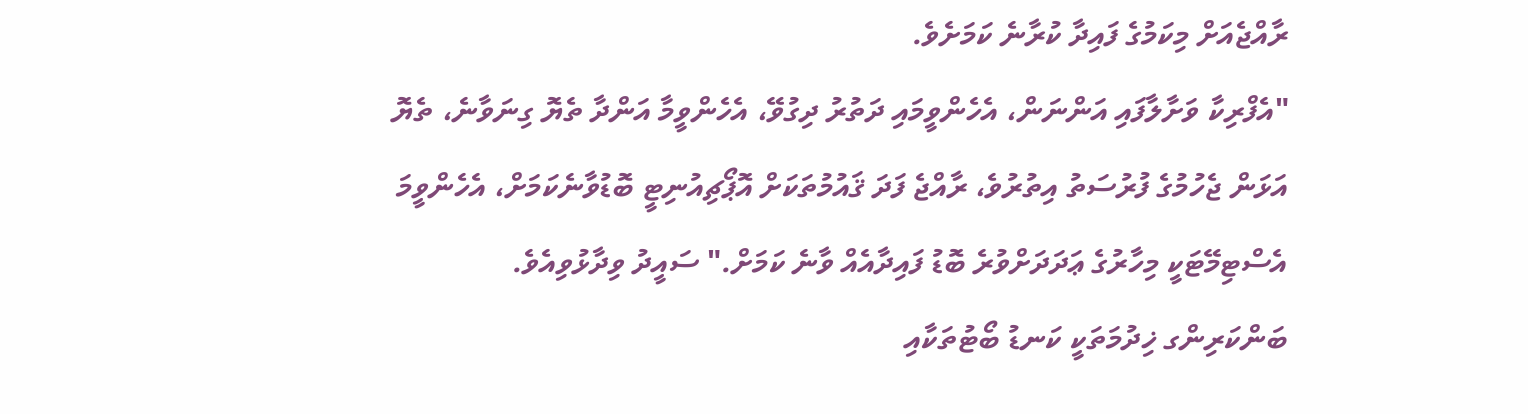ރާއްޖެއަށް މިކަމުގެ ފައިދާ ކުރާނެ ކަމަށެވެ.
"އެފްރިކާ ވަށާލާފައި އަންނަން، އެހެންވީމައި ދަތުރު ދިގުވޭ، އެހެންވީމާ އަންދާ ތެޔޮ ގިނަވާނެ، ތެޔޮ އަޅަން ޖެހުމުގެ ފުރުސަތު އިތުރުވެ، ރާއްޖެ ފަދަ ޤައުމުތަކަށް އޮޕޯޗިއުނިޓީ ބޮޑުވާނެކަމަށް، އެހެންވީމަ އެސްޓިމޭޓަކީ މިހާރުގެ ޢަދަދަށްވުރެ ބޮޑު ފައިދާއެއް ވާނެ ކަމަށް." ސައީދު ވިދާޅުވިއެވެ.
ބަންކަރިންގ ޚިދުމަތަކީ ކަނޑު ބޯޓުތަކާއި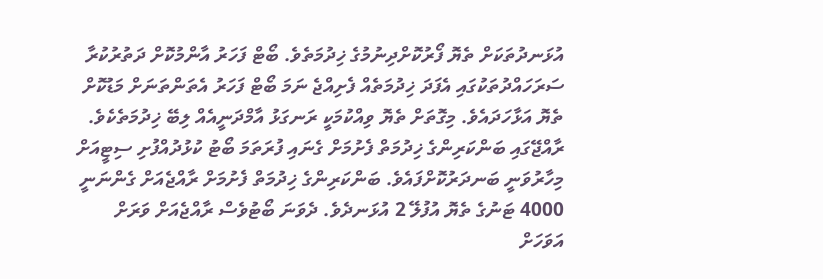އުޅަނދުތަކަށް ތެޔޮ ފޯރުކޮށްދިނުމުގެ ޚިދުމަތެވެ. ބޯޓް ފަހަރު އާންމުކޮށް ދަތުރުކުރާ ސަރަހައްދުތަކުގައި އެފަދަ ޚިދުމަތެއް ފެށިއްޖެ ނަމަ ބޯޓް ފަހަރު އެތަންތަނަށް މަޑުކޮށް ތެޔޮ އަޅާހަދައެވެ. މިގޮތަށް ތެޔޮ ވިއްކުމަކީ ރަނގަޅު އާމްދަނީއެއް ލިބޭ ޚިދުމަތެކެވެ.
ރާއްޖޭގައި ބަންކަރިންގެ ޚިދުމަތް ފެށުމަށް ގެނައި ފުރަތަމަ ބޯޓު ކުޅުދުއްފުށި ސިޓީއަށް މިހާރުވަނީ ބަނދަރުކޮށްފައެވެ. ބަންކަރިންގެ ޚިދުމަތް ފެށުމަށް ރާއްޖެއަށް ގެންނަނީ 4000 ޓަނުގެ ތެޔޮ އުފުލޭ 2 އުޅަނދެވެ. ދެވަނަ ބޯޓުވެސް ރާއްޖެއަށް ވަރަށް އަވަހަށް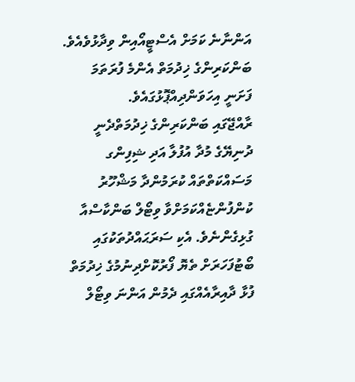އަންނާނެ ކަމަށް އެސްޓީއޯއިން ވިދާޅުވެއެވެ. ބަންކަރިންގެ ޚިދުމަތް އެންމެ ފުރަތަމަ ފަށަނީ އިހަވަންދިއްޕޮޅުގައެވެ.
ރާއްޖޭގައި ބަންކަރިންގެ ޚިދުމަތްދެނީ ދުނިޔޭގެ މުދާ އުފުލާ އަދި ޝިފިންގ މަސައްކަތްތައް ކުރަމުންދާ މަޝްހޫރު ކުންފުންޏެއްކަމަށްވާ ވިޓޯލް ބަންކާސްއާ ގުޅިގެންނެވެ. އެކި ސަރަޙައްދުތަކުގައި ބޯޓުފަހަރަށް ތެޔޮ ފޯރުކޮށްދިނުމުގެ ޚިދުމަތް ފުޅާ ދާއިރާއެއްގައި ދެމުން އަންނަ ވިޓޯލް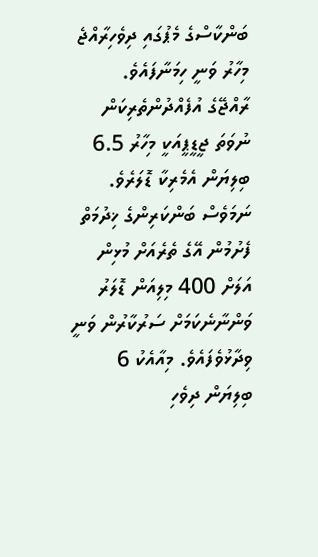ބަންކާސްގެ މެޕުގައި ދިވެހިރާއްޖެ މިހާރު ވަނީ ހިމަނާފައެވެ.
ރާއްޖޭގެ އުފެއްދުންތެރިކަން ނުވަތަ ޖީޑީޕީއަކީ މިހާރު 6.5 ބިލިޔަން އެމެރިކާ ޑޮލަރެވެ. ނަމަވެސް ބަންކަރިންގެ ޚިދުމަތް ފެށުމުން އޭގެ ތެރެއަށް މުޅިން އަލަށް 400 މިލިއަން ޑޮލަރު ވަންނާނެކަމަށް ސަރުކާރުން ވަނީ ވިދާޅުވެފައެވެ. މިއާއެކު 6 ބިލިޔަން ދިވެހި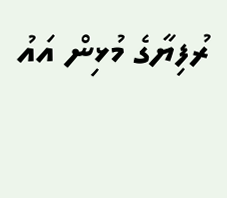ރުފިޔާގެ މުޅިން އައު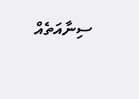ސިނާއަތެއް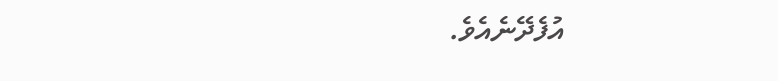އުފެދޭނެއެވެ.